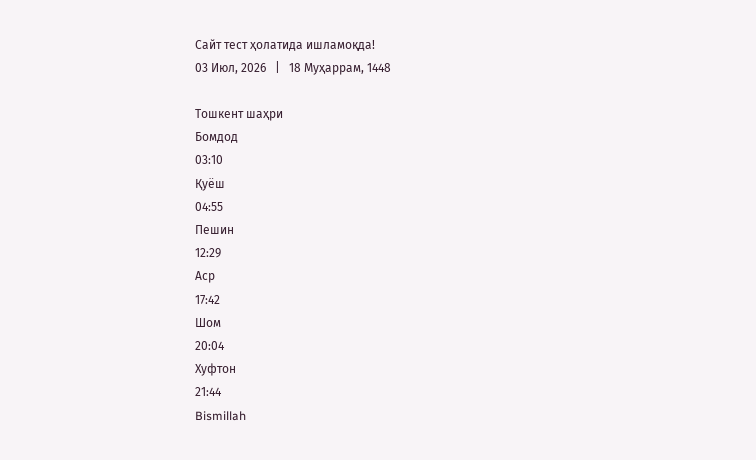Сайт тест ҳолатида ишламоқда!
03 Июл, 2026   |   18 Муҳаррам, 1448

Тошкент шаҳри
Бомдод
03:10
Қуёш
04:55
Пешин
12:29
Аср
17:42
Шом
20:04
Хуфтон
21:44
Bismillah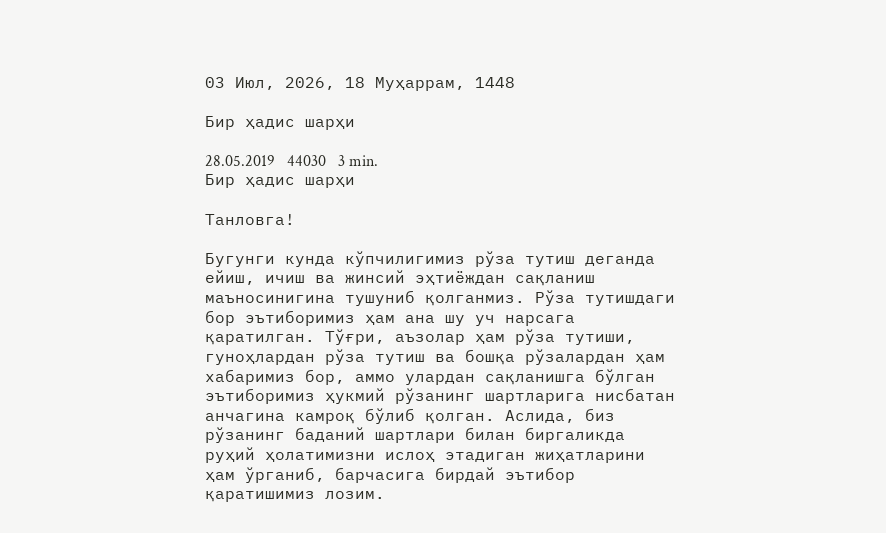03 Июл, 2026, 18 Муҳаррам, 1448

Бир ҳадис шарҳи

28.05.2019   44030   3 min.
Бир ҳадис шарҳи

Танловга!

Бугунги кунда кўпчилигимиз рўза тутиш деганда ейиш, ичиш ва жинсий эҳтиёждан сақланиш маъносинигина тушуниб қолганмиз. Рўза тутишдаги бор эътиборимиз ҳам ана шу уч нарсага қаратилган. Тўғри, аъзолар ҳам рўза тутиши, гуноҳлардан рўза тутиш ва бошқа рўзалардан ҳам хабаримиз бор, аммо улардан сақланишга бўлган эътиборимиз ҳукмий рўзанинг шартларига нисбатан анчагина камроқ бўлиб қолган. Аслида, биз рўзанинг баданий шартлари билан биргаликда руҳий ҳолатимизни ислоҳ этадиган жиҳатларини ҳам ўрганиб, барчасига бирдай эътибор қаратишимиз лозим.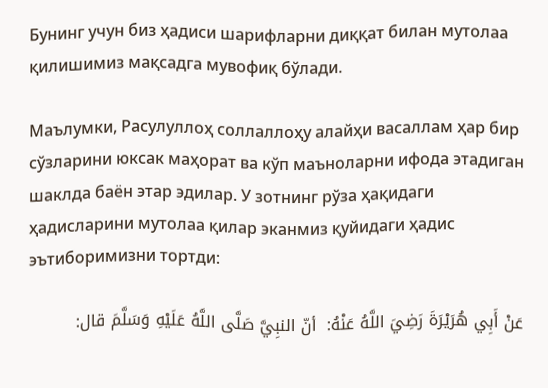Бунинг учун биз ҳадиси шарифларни диққат билан мутолаа қилишимиз мақсадга мувофиқ бўлади.

Маълумки, Расулуллоҳ соллаллоҳу алайҳи васаллам ҳар бир сўзларини юксак маҳорат ва кўп маъноларни ифода этадиган шаклда баён этар эдилар. У зотнинг рўза ҳақидаги ҳадисларини мутолаа қилар эканмиз қуйидаги ҳадис эътиборимизни тортди:

عَنْ أَبِي هُرَيْرَةَ رَضِيَ اللَّهُ عَنْهُ:  أنّ النبِيَّ صَلَّى اللَّهُ عَلَيْهِ وَسَلَّمَ قال: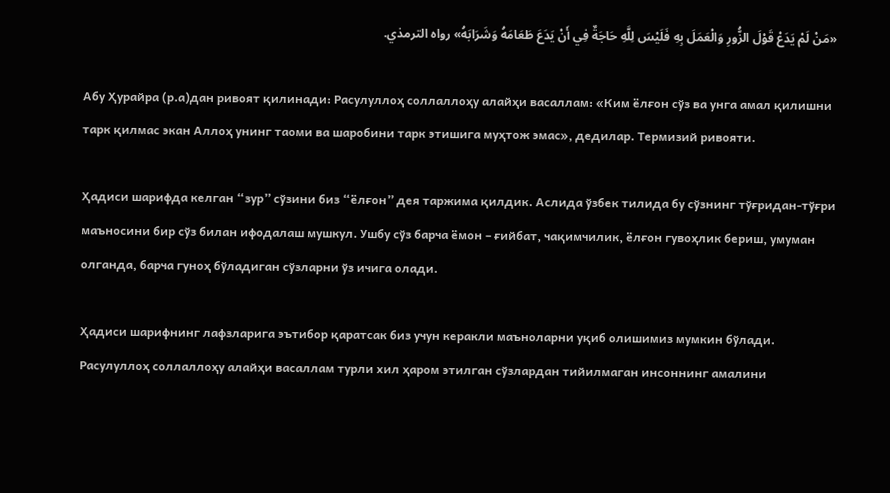«مَنْ لَمْ يَدَعْ قَوْلَ الزُّورِ وَالْعَمَلَ بِهِ فَلَيْسَ لِلَّهِ حَاجَةٌ فِي أَنْ يَدَعَ طَعَامَهُ وَشَرَابَهُ» رواه الترمذي.

Абу Ҳурайра (р.а)дан ривоят қилинади: Расулуллоҳ соллаллоҳу алайҳи васаллам: «Ким ёлғон сўз ва унга амал қилишни тарк қилмас экан Аллоҳ унинг таоми ва шаробини тарк этишига муҳтож эмас», дедилар. Термизий ривояти.

Ҳадиси шарифда келган “зур” сўзини биз “ёлғон” дея таржима қилдик. Аслида ўзбек тилида бу сўзнинг тўғридан-тўғри маъносини бир сўз билан ифодалаш мушкул. Ушбу сўз барча ёмон – ғийбат, чақимчилик, ёлғон гувоҳлик бериш, умуман олганда, барча гуноҳ бўладиган сўзларни ўз ичига олади.

Ҳадиси шарифнинг лафзларига эътибор қаратсак биз учун керакли маъноларни уқиб олишимиз мумкин бўлади. Расулуллоҳ соллаллоҳу алайҳи васаллам турли хил ҳаром этилган сўзлардан тийилмаган инсоннинг амалини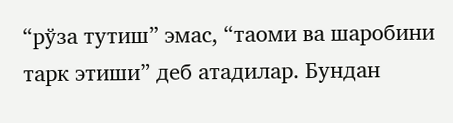“рўза тутиш” эмас, “таоми ва шаробини тарк этиши” деб атадилар. Бундан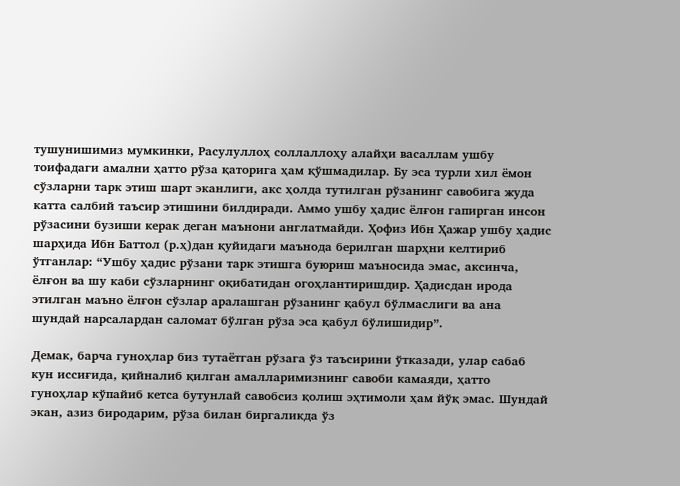тушунишимиз мумкинки, Расулуллоҳ соллаллоҳу алайҳи васаллам ушбу тоифадаги амални ҳатто рўза қаторига ҳам қўшмадилар. Бу эса турли хил ёмон сўзларни тарк этиш шарт эканлиги, акс ҳолда тутилган рўзанинг савобига жуда катта салбий таъсир этишини билдиради. Аммо ушбу ҳадис ёлғон гапирган инсон рўзасини бузиши керак деган маънони англатмайди. Ҳофиз Ибн Ҳажар ушбу ҳадис шарҳида Ибн Баттол (р.ҳ)дан қуйидаги маънода берилган шарҳни келтириб ўтганлар: “Ушбу ҳадис рўзани тарк этишга буюриш маъносида эмас, аксинча, ёлғон ва шу каби сўзларнинг оқибатидан огоҳлантиришдир. Ҳадисдан ирода этилган маъно ёлғон сўзлар аралашган рўзанинг қабул бўлмаслиги ва ана шундай нарсалардан саломат бўлган рўза эса қабул бўлишидир”.

Демак, барча гуноҳлар биз тутаётган рўзага ўз таъсирини ўтказади, улар сабаб кун иссиғида, қийналиб қилган амалларимизнинг савоби камаяди, ҳатто гуноҳлар кўпайиб кетса бутунлай савобсиз қолиш эҳтимоли ҳам йўқ эмас. Шундай экан, азиз биродарим, рўза билан биргаликда ўз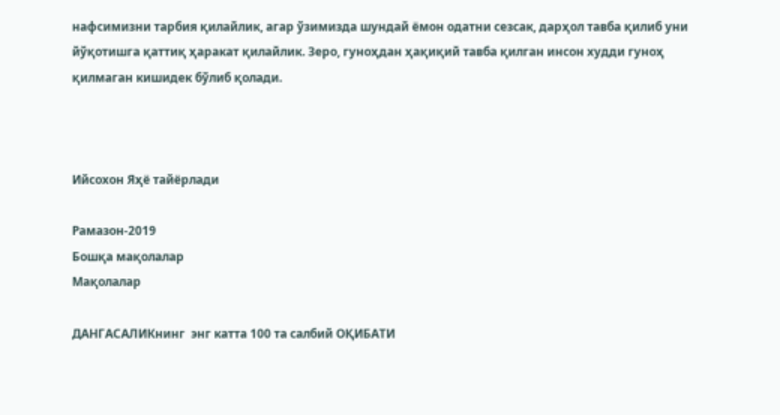нафсимизни тарбия қилайлик, агар ўзимизда шундай ёмон одатни сезсак, дарҳол тавба қилиб уни йўқотишга қаттиқ ҳаракат қилайлик. Зеро, гуноҳдан ҳақиқий тавба қилган инсон худди гуноҳ қилмаган кишидек бўлиб қолади.



Ийсохон Яҳё тайёрлади

Рамазон-2019
Бошқа мақолалар
Мақолалар

ДАНГАСАЛИКнинг  энг катта 100 та салбий ОҚИБАТИ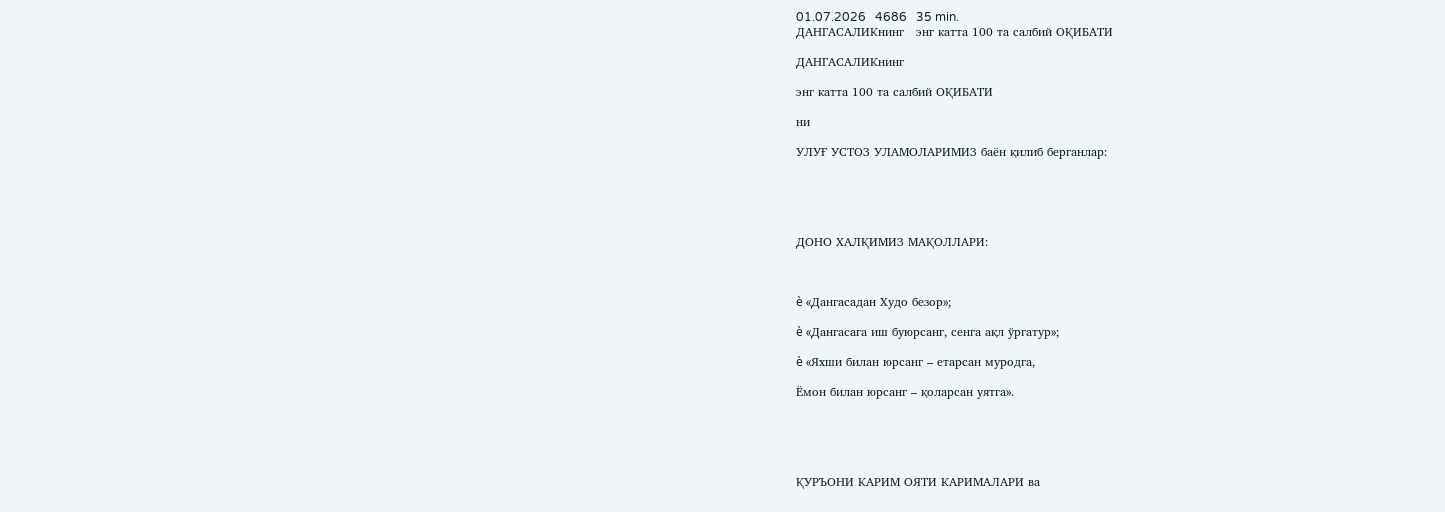01.07.2026   4686   35 min.
ДАНГАСАЛИКнинг   энг катта 100 та салбий ОҚИБАТИ

ДАНГАСАЛИКнинг

энг катта 100 та салбий ОҚИБАТИ

ни

УЛУҒ УСТОЗ УЛАМОЛАРИМИЗ баён қилиб берганлар:





ДОНО ХАЛҚИМИЗ МАҚОЛЛАРИ:



è «Дангасадан Худо безор»;

è «Дангасага иш буюрсанг, сенга ақл ўргатур»;

è «Яхши билан юрсанг – етарсан муродга,

Ёмон билан юрсанг – қоларсан уятга».





ҚУРЪОНИ КАРИМ ОЯТИ КАРИМАЛАРИ ва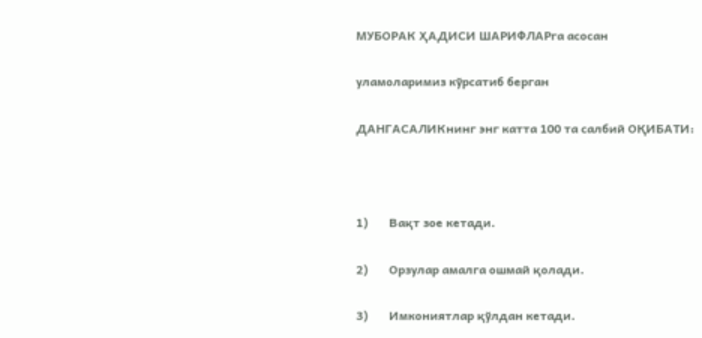МУБОРАК ҲАДИСИ ШАРИФЛАРга асосан

уламоларимиз кўрсатиб берган

ДАНГАСАЛИКнинг энг катта 100 та салбий ОҚИБАТИ:



1)       Вақт зое кетади.

2)       Орзулар амалга ошмай қолади.

3)       Имкониятлар қўлдан кетади.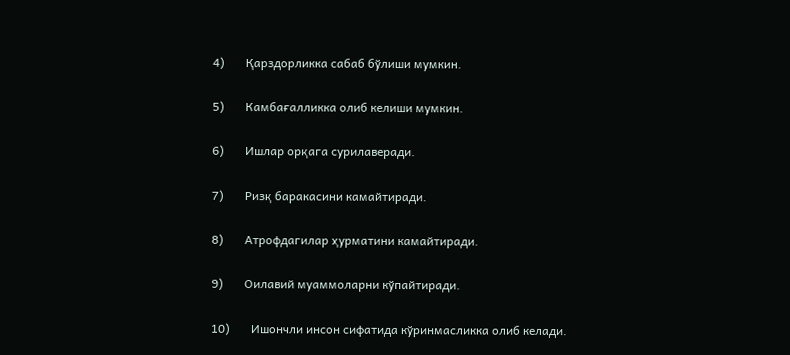4)       Қарздорликка сабаб бўлиши мумкин.

5)       Камбағалликка олиб келиши мумкин.

6)       Ишлар орқага сурилаверади.

7)       Ризқ баракасини камайтиради.

8)       Атрофдагилар ҳурматини камайтиради.

9)       Оилавий муаммоларни кўпайтиради.

10)       Ишончли инсон сифатида кўринмасликка олиб келади.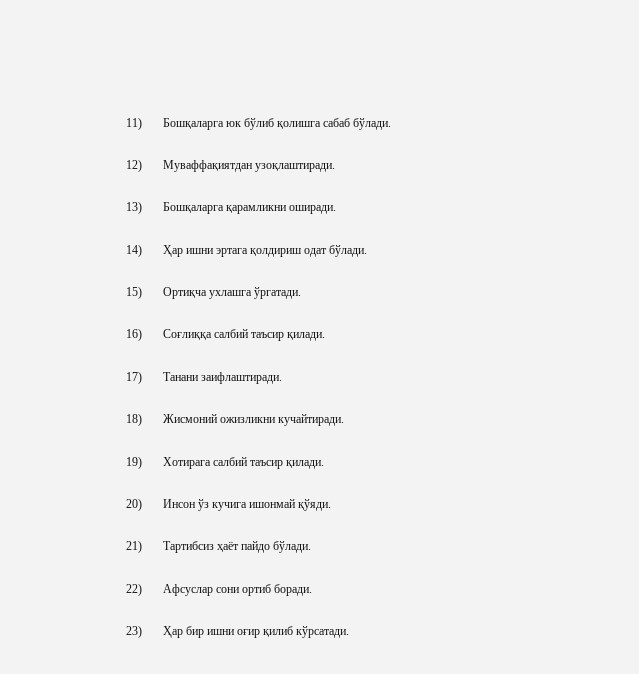11)       Бошқаларга юк бўлиб қолишга сабаб бўлади.

12)       Муваффақиятдан узоқлаштиради.

13)       Бошқаларга қарамликни оширади.

14)       Ҳар ишни эртага қолдириш одат бўлади.

15)       Ортиқча ухлашга ўргатади.

16)       Соғлиққа салбий таъсир қилади.

17)       Танани заифлаштиради.

18)       Жисмоний ожизликни кучайтиради.

19)       Хотирага салбий таъсир қилади.

20)       Инсон ўз кучига ишонмай қўяди.

21)       Тартибсиз ҳаёт пайдо бўлади.

22)       Афсуслар сони ортиб боради.

23)       Ҳар бир ишни оғир қилиб кўрсатади.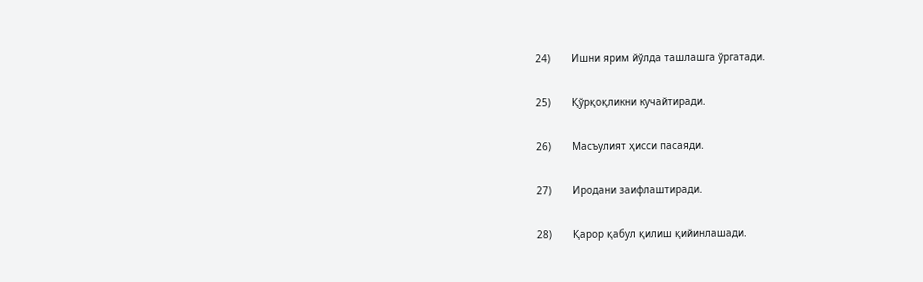24)       Ишни ярим йўлда ташлашга ўргатади.

25)       Қўрқоқликни кучайтиради.

26)       Масъулият ҳисси пасаяди.

27)       Иродани заифлаштиради.

28)       Қарор қабул қилиш қийинлашади.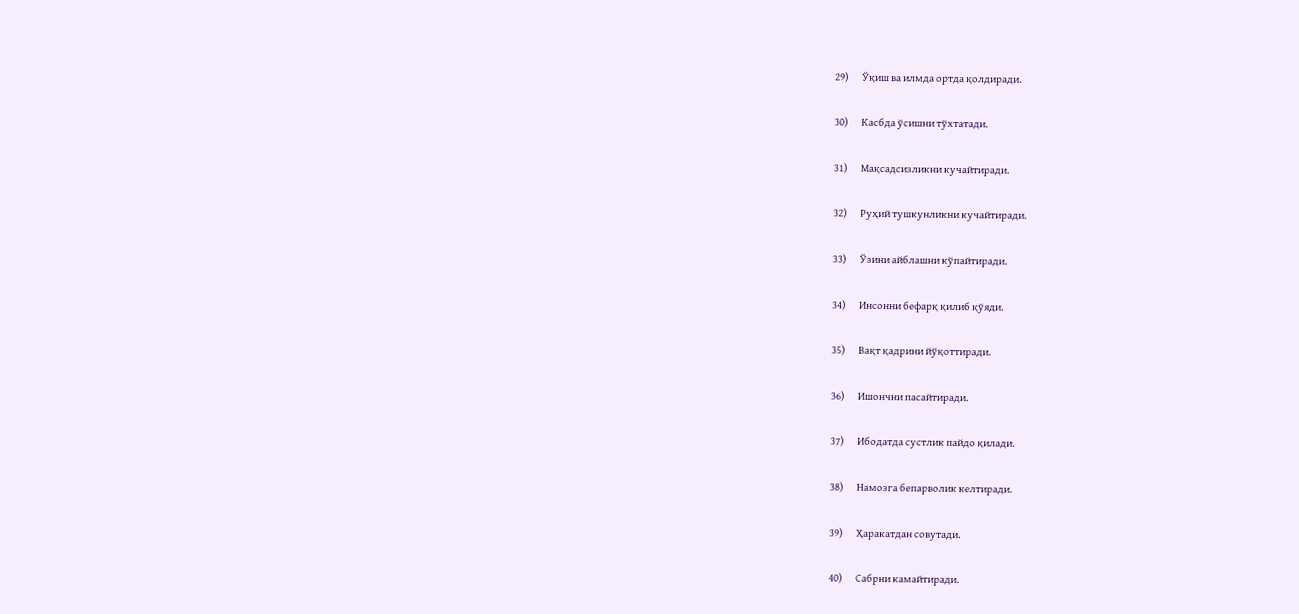29)       Ўқиш ва илмда ортда қолдиради.

30)       Касбда ўсишни тўхтатади.

31)       Мақсадсизликни кучайтиради.

32)       Руҳий тушкунликни кучайтиради.

33)       Ўзини айблашни кўпайтиради.

34)       Инсонни бефарқ қилиб қўяди.

35)       Вақт қадрини йўқоттиради.

36)       Ишончни пасайтиради.

37)       Ибодатда сустлик пайдо қилади.

38)       Намозга бепарволик келтиради.

39)       Ҳаракатдан совутади.

40)       Сабрни камайтиради.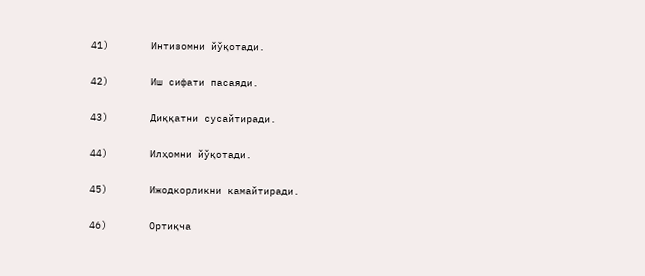41)       Интизомни йўқотади.

42)       Иш сифати пасаяди.

43)       Диққатни сусайтиради.

44)       Илҳомни йўқотади.

45)       Ижодкорликни камайтиради.

46)       Ортиқча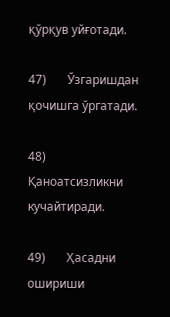қўрқув уйғотади.

47)       Ўзгаришдан қочишга ўргатади.

48)       Қаноатсизликни кучайтиради.

49)       Ҳасадни ошириши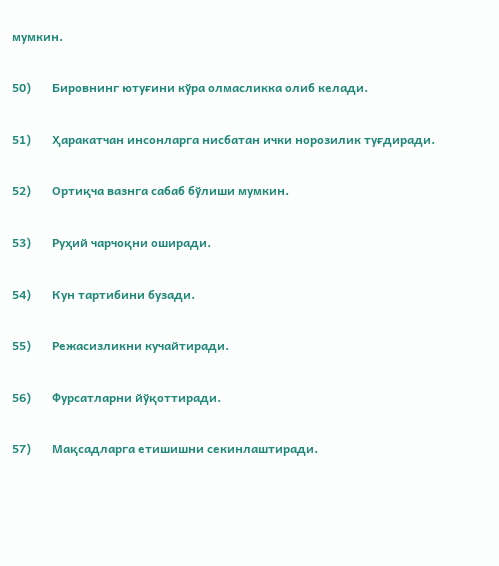мумкин.

50)       Бировнинг ютуғини кўра олмасликка олиб келади.

51)       Ҳаракатчан инсонларга нисбатан ички норозилик туғдиради.

52)       Ортиқча вазнга сабаб бўлиши мумкин.

53)       Руҳий чарчоқни оширади.

54)       Кун тартибини бузади.

55)       Режасизликни кучайтиради.

56)       Фурсатларни йўқоттиради.

57)       Мақсадларга етишишни секинлаштиради.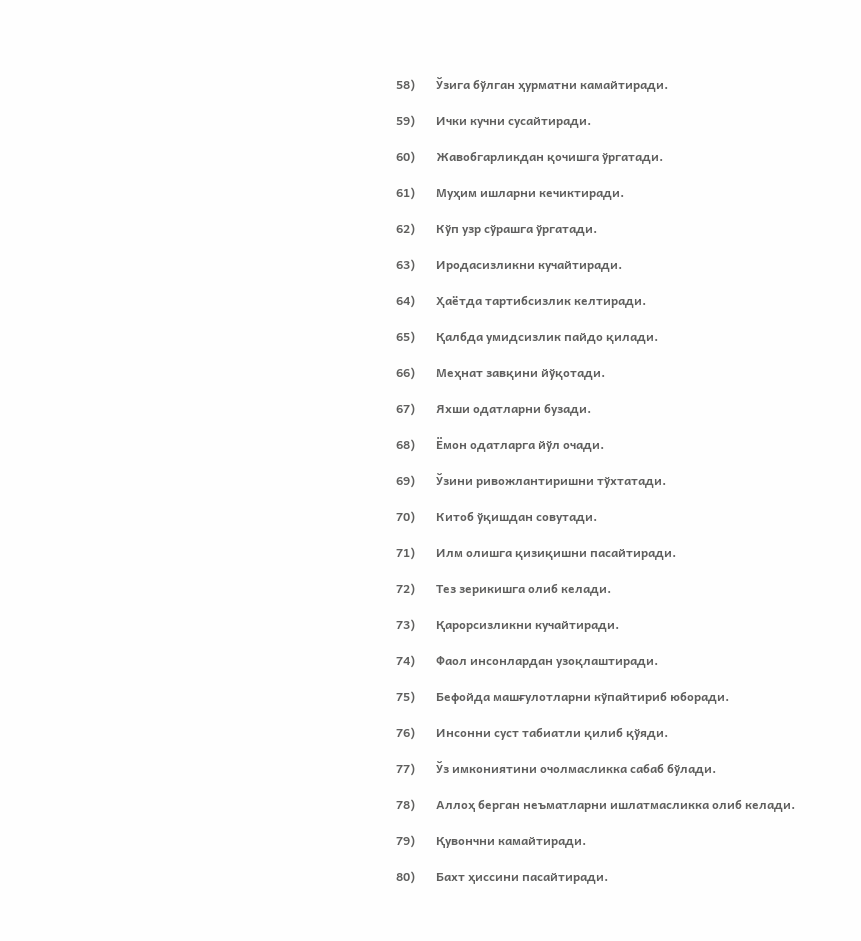58)       Ўзига бўлган ҳурматни камайтиради.

59)       Ички кучни сусайтиради.

60)       Жавобгарликдан қочишга ўргатади.

61)       Муҳим ишларни кечиктиради.

62)       Кўп узр сўрашга ўргатади.

63)       Иродасизликни кучайтиради.

64)       Ҳаётда тартибсизлик келтиради.

65)       Қалбда умидсизлик пайдо қилади.

66)       Меҳнат завқини йўқотади.

67)       Яхши одатларни бузади.

68)       Ёмон одатларга йўл очади.

69)       Ўзини ривожлантиришни тўхтатади.

70)       Китоб ўқишдан совутади.

71)       Илм олишга қизиқишни пасайтиради.

72)       Тез зерикишга олиб келади.

73)       Қарорсизликни кучайтиради.

74)       Фаол инсонлардан узоқлаштиради.

75)       Бефойда машғулотларни кўпайтириб юборади.

76)       Инсонни суст табиатли қилиб қўяди.

77)       Ўз имкониятини очолмасликка сабаб бўлади.

78)       Аллоҳ берган неъматларни ишлатмасликка олиб келади.

79)       Қувончни камайтиради.

80)       Бахт ҳиссини пасайтиради.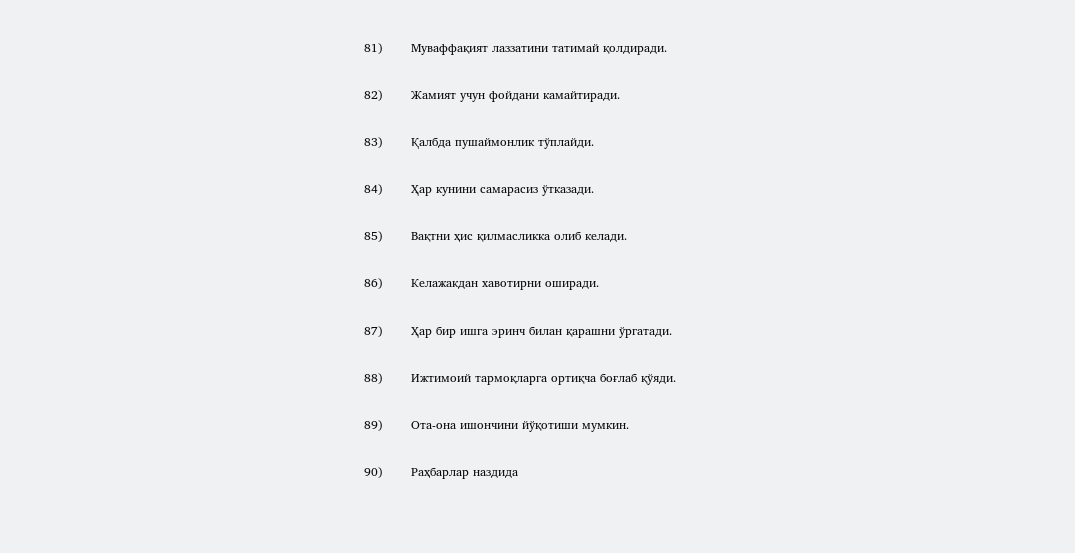81)       Муваффақият лаззатини татимай қолдиради.

82)       Жамият учун фойдани камайтиради.

83)       Қалбда пушаймонлик тўплайди.

84)       Ҳар кунини самарасиз ўтказади.

85)       Вақтни ҳис қилмасликка олиб келади.

86)       Келажакдан хавотирни оширади.

87)       Ҳар бир ишга эринч билан қарашни ўргатади.

88)       Ижтимоий тармоқларга ортиқча боғлаб қўяди.

89)       Ота-она ишончини йўқотиши мумкин.

90)       Раҳбарлар наздида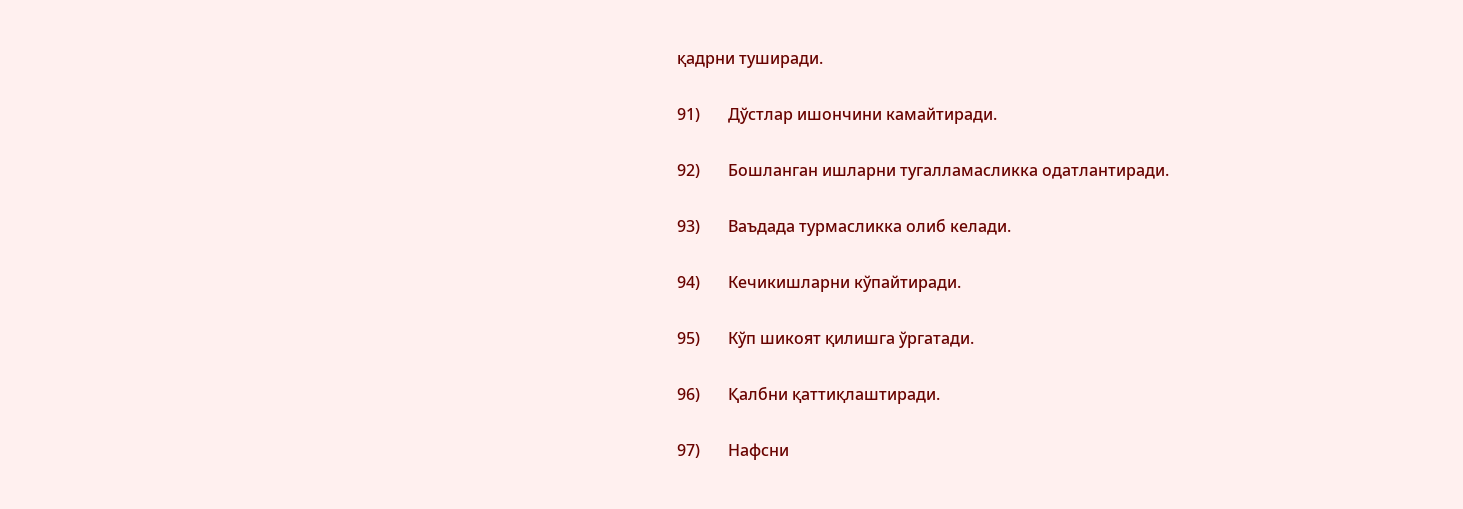қадрни туширади.

91)       Дўстлар ишончини камайтиради.

92)       Бошланган ишларни тугалламасликка одатлантиради.

93)       Ваъдада турмасликка олиб келади.

94)       Кечикишларни кўпайтиради.

95)       Кўп шикоят қилишга ўргатади.

96)       Қалбни қаттиқлаштиради.

97)       Нафсни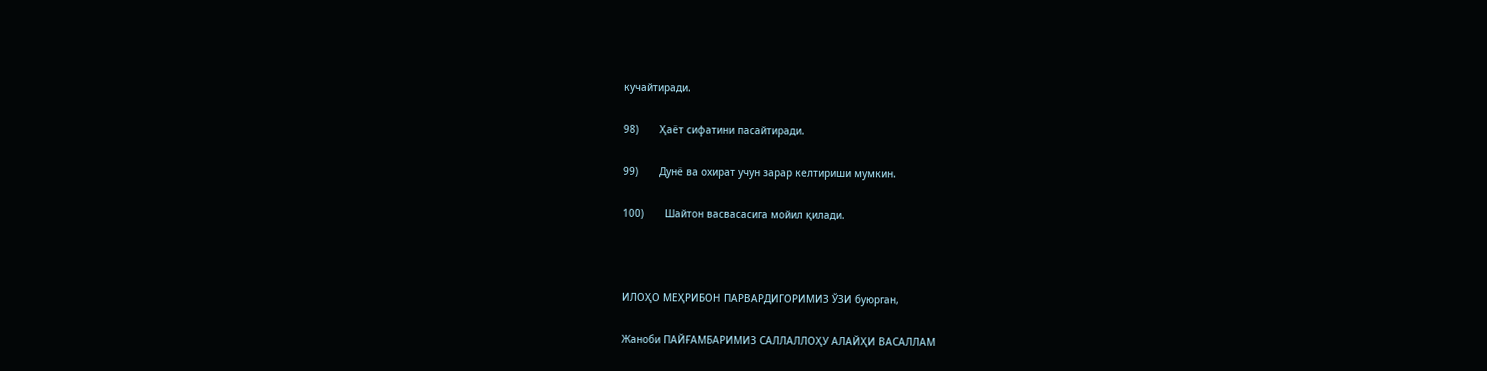кучайтиради.

98)       Ҳаёт сифатини пасайтиради.

99)       Дунё ва охират учун зарар келтириши мумкин.

100)       Шайтон васвасасига мойил қилади.



ИЛОҲО МЕҲРИБОН ПАРВАРДИГОРИМИЗ ЎЗИ буюрган,

Жаноби ПАЙҒАМБАРИМИЗ САЛЛАЛЛОҲУ АЛАЙҲИ ВАСАЛЛАМ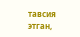тавсия этган,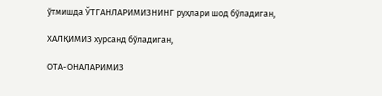ўтмишда ЎТГАНЛАРИМИЗНИНГ руҳлари шод бўладиган,

ХАЛҚИМИЗ хурсанд бўладиган,

ОТА-ОНАЛАРИМИЗ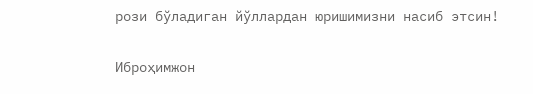рози бўладиган йўллардан юришимизни насиб этсин!

Иброҳимжон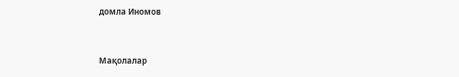домла Иномов



Мақолалар